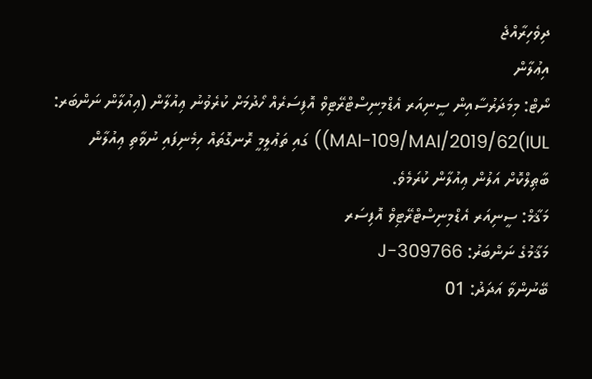ދިވެހިރާއްޖެ
އިޢުލާން
ނޯޓް: މިމަދަރުސާއިން ސީނިއަރ އެޑްމިނިސްޓްރޭޓިވް އޮފިސަރެއް ހޯދުމަށް ކުރެވުނު ޢިއުލާން (ޢިއުލާން ނަންބަރ: IUL)MAI-109/MAI/2019/62)) ގައި ތަޢުލީމީ ރޮނގޮތައް ހިމެނިފައި ނުވާތި ޢިއުލާން ބާޠިލްކޮށް އަލުން ޢިއުލާން ކުރަމެވެ.
މަޤާމް: ސީނިއަރ އެޑްމިނިސްޓްރޭޓިވް އޮފިސަރ
މަޤާމުގެ ނަންބަރު: J-309766
ބޭނުންވާ އަދަދު: 01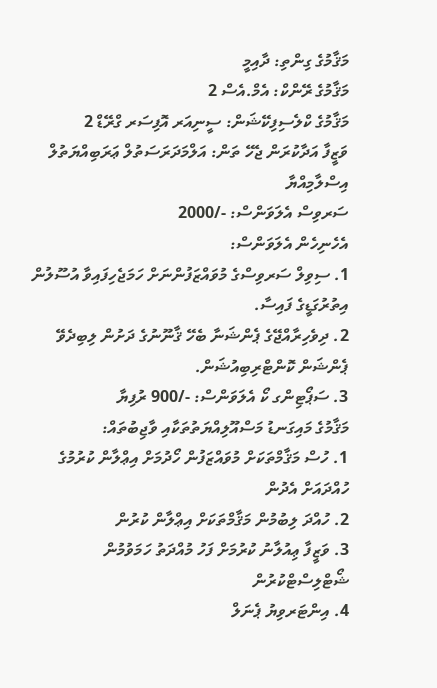މަޤާމުގެ ގިންތި: ދާއިމީ
މަޤާމުގެ ރޭންކް: އެމް.އެސް 2
މަޤާމުގެ ކްލެސިފިކޭޝަން: ސީނިއަރ އޮފިސަރ ގްރޭޑް 2
ވަޒީފާ އަދާކުރަން ޖެހޭ ތަން: އަލްމަދަރަސަތުލް ޢަރަބިއްޔަތުލް އިސްލާމިއްޔާ
ސަރވިސް އެލަވަންސް: -/2000
އެހެނިހެން އެލަވަންސް:
1. ސިވިލް ސަރވިސްގެ މުވައްޒަފުންނަށް ހަމަޖެހިފައިވާ އުސޫލުން އިތުރުގަޑީގެ ފައިސާ.
2. ދިވެހިރާއްޖޭގެ ޕެންޝަނާ ބެހޭ ޤާނޫނުގެ ދަށުން ލިބިދެވޭ ޕެންޝަން ކޮންޓްރިބިއުޝަން.
3. ސަޕޯޓިންގ ކޯ އެލަވަންސް: -/900 ރުފިޔާ
މަޤާމުގެ މައިގަނޑު މަސްއޫލިއްޔަތުތަކާއި ވާޖިބުތައް:
1. ހުސް މަޤާމްތަކަށް މުވައްޒަފުން ހޯދުމަށް އިޢްލާން ކުރުމުގެ ހުއްދައަށް އެދުން
2. ހުއްދަ ލިބުމުން މަޤާމްތަކަށް އިޢްލާން ކުރުން
3. ވަޒީފާ ޢިއުލާނު ކުރުމަށް ފަހު މުއްދަތު ހަމަވުމުން ޝޯޓްލިސްޓްކުރުން
4. އިންޓަރވިޔު ޕެނަލް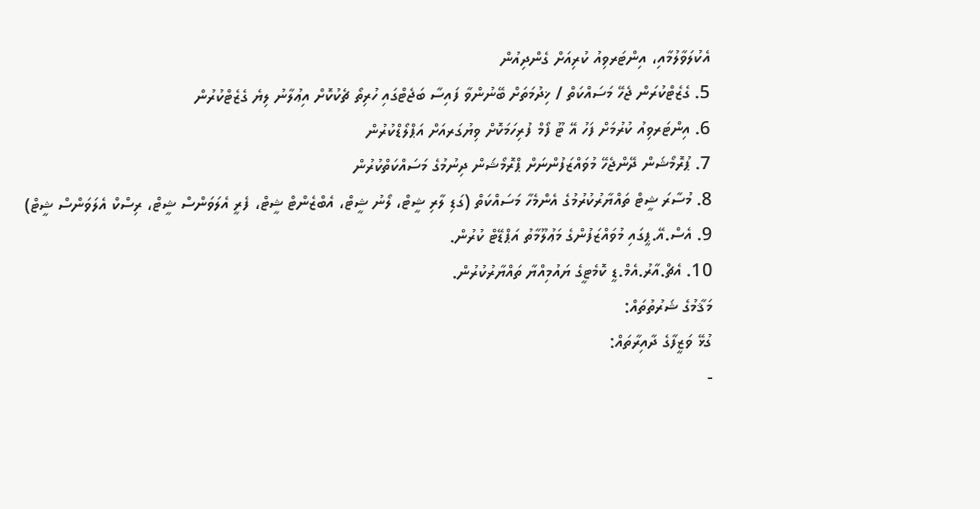އެކުލަވާލުމާއި، އިންޓަރވިއު ކުރިއަށް ގެންދިއުން
5. ގެޒެޓްކުރަން ޖެހޭ މަސައްކަތް / ޚިދުމަތަށް ބޭނުންވާ ފައިސާ ބަޖެޓްގައި ހުރިތޯ ޗެކުކޮށް އިޢުލާނު ލިޔެ ގެޒެޓްކުރުން
6. އިންޓަރވިއު ކުރުމަށް ފަހު އޭ ޓޫ ފޯމް ފުރިހަމަކޮށް ވިޔުގަރއަށް އަޕްލޯޑްކުރުން
7. ޕުރޮމޯޝަން ދޭންޖެހޭ މުވައްޒަފުންނަށް ޕްރޮމޯޝަން ދިނުމުގެ މަސައްކަތްކުރުން
8. މުސާރަ ޝީޓް ތައްޔާރުކުރުމުގެ އެންމެހާ މަސައްކަތް (ގަޑި ލާރި ޝީޓް، ލޯނު ޝީޓް، އެބްޒެންޓް ޝީޓް، ފެރީ އެލަވަންސް ޝީޓް، ރިސްކް އެލަވަންސް ޝީޓް)
9. އެސް.އޭ.ޕީގައި މުވައްޒަފުންގެ މަޢުލޫމާތު އަޕްޑޭޓް ކުރުން.
10. އެޗް.އާރު.އެމް.ޑީ ކޮމެޓީގެ ޔައުމިއްޔާ ތައްޔާރުކުރުން.
މަޤާމުގެ ޝަރުތުތައް:
ގުޅޭ ވަޒީފާގެ ދާއިރާތައް:
-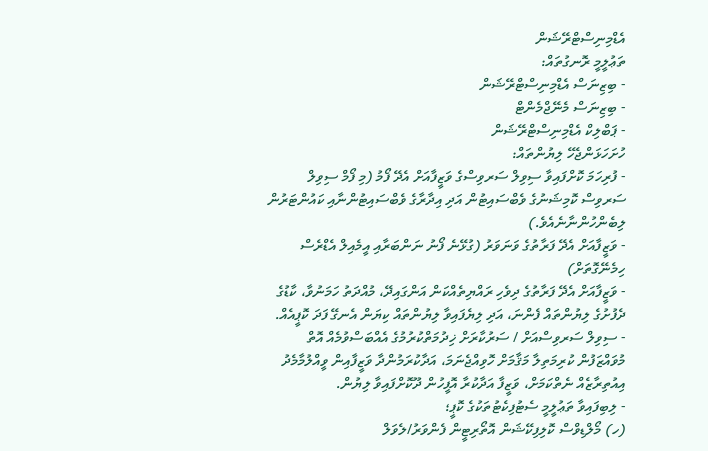އެޑްމިނިސްޓްރޭޝަން
ތަޢުލީމީ ރޮނގުތައް:
- ބިޒިނަސް އެޑްމިނިސްޓްރޭޝަން
- ބިޒިނަސް މެނޭޖްމެންޓް
- ޕަބްލިކް އެޑްމިނިސްޓްރޭޝަން
ހުށަހަޅަންޖެހޭ ލިޔުންތައް:
- ފުރިހަމަ ކޮށްފައިވާ ސިވިލް ސަރވިސްގެ ވަޒީފާއަށް އެދޭ ފޯމު (މި ފޯމް ސިވިލް ސަރވިސް ކޮމިޝަނުގެ ވެބްސައިޓުން އަދި އިދާރާގެ ވެބްސައިޓުންނާއި ކައުންޓަރުން ލިބެންހުންނާނެއެވެ.)
- ވަޒީފާއަށް އެދޭ ފަރާތުގެ ވަނަވަރު (ގުޅޭނެ ފޯނު ނަންބަރާއި އީމެއިލް އެޑްރެސް ހިމެނޭގޮތަށް)
- ވަޒީފާއަށް އެދޭ ފަރާތުގެ ދިވެހި ރައްޔިތެއްކަން އަންގައިދޭ، މުއްދަތު ހަމަނުވާ، ކާޑުގެ ދެފުށުގެ ލިޔުންތައް ފެންނަ، އަދި ލިޔެފައިވާ ލިޔުންތައް ކިޔަން އެނގޭ ފަދަ ކޮޕީއެއް.
- ސިވިލް ސަރވިސްއަށް / ސަރުކާރަށް ޚިދުމަތްކުރުމުގެ އެއްބަސްވުމެއް އޮތް މުވައްޒަފުން ކުރިމަތިލާ މަޤާމަށް ހޮވިއްޖެނަމަ، އަދާކުރަމުންދާ ވަޒީފާއިން ވީއްލުމާމެދު އިއުތިރާޒެއް ނެތްކަމަށް، ވަޒީފާ އަދާކުރާ އޮފީހުން ދޫކޮށްފައިވާ ލިޔުން.
- ލިބިފައިވާ ތަޢުލީމީ ސެޓުފިކެޓުތަކުގެ ކޮޕީ؛
(ހ) މޯލްޑިވްސް ކޮލިފިކޭޝަން އޮތޯރިޓީން ފެންވަރު/ލެވަލް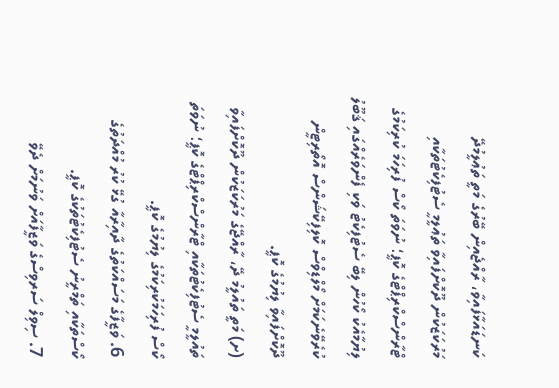ކަނޑައަޅާފައިވާ، ރާއްޖެއިން ބޭރުގެ މަތީ ތަޢުލީމުދޭ މަރުކަޒަކުން ދޫކޮށްފައިވާ ތަޢުލީމީ ސެޓުފިކެޓުތަކާއި ޓްރާންސްކްރިޕްޓްގެ ކޮޕީ؛ ނުވަތަ ކޯސް ފުރިހަމަ ކުރިކަމުގެ ލިޔުމާއެކު ކޯހުން ލިބޭ ސެޓުފިކެޓު ވަކި ފެންވަރެއްގައި ޤަބޫލު ކުރެވޭނެކަމަށް މޯލްޑިވްސް ކޮލިފިކޭޝަންސް އޮތޯރިޓީން ދޫކޮށްފައިވާ ލިޔުމުގެ ކޮޕީ.
(ށ) މަތީ ތައުލީމު ދޭ، ރާއްޖޭގެ މަރުކަޒަކުން ދޫކޮށްފައިވާ ތައުލީމީ ސެޓުފިކެޓުތަކާއި ޓްރާންސްކްރިޕްޓްގެ ކޮޕީ؛ ނުވަތަ ކޯސް ފުރިހަމަކުރިކަމުގެ ލިޔުމުގެ ކޮޕީ.
6. ވަޒީފާގެ މަސައްކަތުގެ ދާއިރާއާ ގުޅޭ ކުރު މުއްދަތުގެ ކޯސްތަކާއި ތަމްރީނު ސެޓުފިކެޓުތަކުގެ ކޮޕީ.
7. ސިވިލް ސަރވިސްގެ ވަޒީފާއަށް ވަނުމަށް ދެވޭ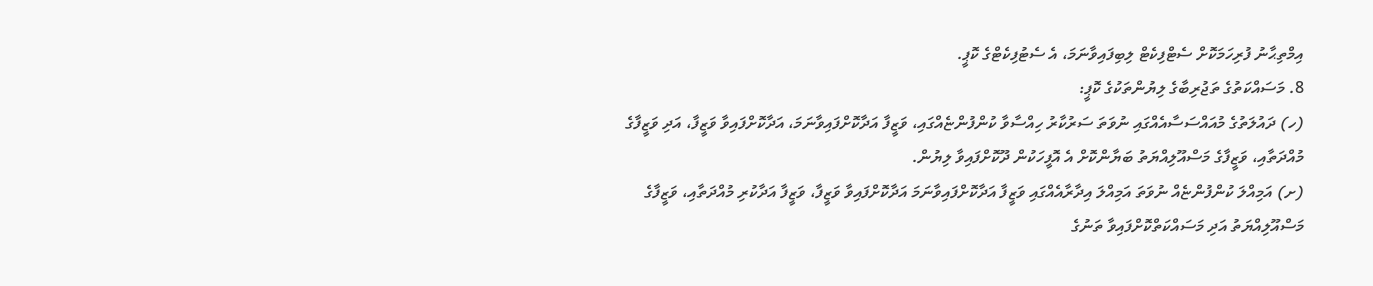އިމްތިޙާނު ފުރިހަމަކޮށް ސެޓްފިކެޓް ލިބިފައިވާނަމަ، އެ ސެޓުފިކެޓްގެ ކޮޕީ.
8. މަސައްކަތުގެ ތަޖުރިބާގެ ލިޔުންތަކުގެ ކޮޕީ:
(ހ) ދައުލަތުގެ މުއައްސަސާއެއްގައި ނުވަތަ ސަރުކާރު ހިއްސާވާ ކުންފުންޏެއްގައި، ވަޒީފާ އަދާކޮށްފައިވާނަމަ، އަދާކޮށްފައިވާ ވަޒީފާ، އަދި ވަޒީފާގެ މުއްދަތާއި، ވަޒީފާގެ މަސްއޫލިއްޔަތު ބަޔާންކޮށް އެ އޮފީހަކުން ދޫކޮށްފައިވާ ލިޔުން.
(ށ) އަމިއްލަ ކުންފުންޏެއް ނުވަތަ އަމިއްލަ އިދާރާއެއްގައި ވަޒީފާ އަދާކޮށްފައިވާނަމަ އަދާކޮށްފައިވާ ވަޒީފާ، ވަޒީފާ އަދާކުރި މުއްދަތާއި، ވަޒީފާގެ މަސްއޫލިއްޔަތު އަދި މަސައްކަތްކޮށްފައިވާ ތަނުގެ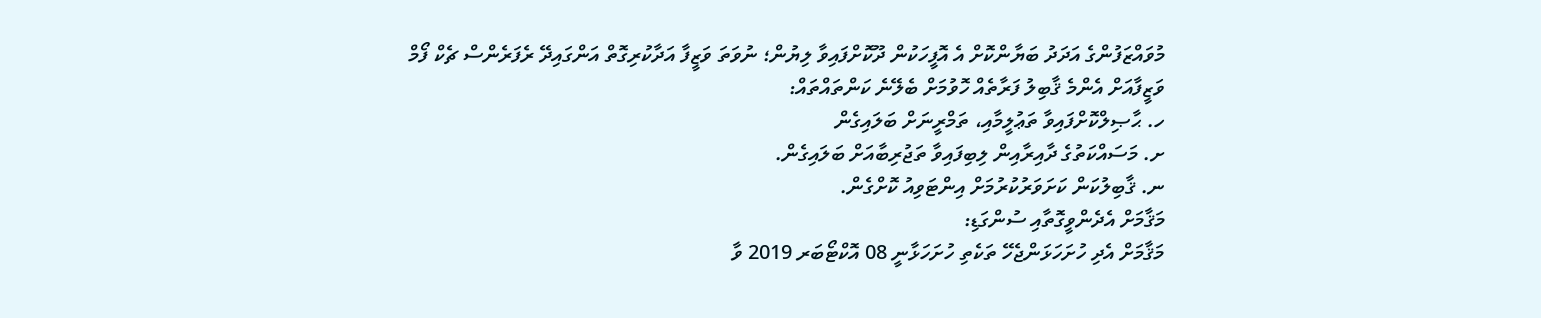މުވައްޒަފުންގެ އަދަދު ބަޔާންކޮށް އެ އޮފީހަކުން ދޫކޮށްފައިވާ ލިޔުން؛ ނުވަތަ ވަޒީފާ އަދާކުރިގޮތް އަންގައިދޭ ރެފަރެންސް ޗެކް ފޯމް
ވަޒީފާއަށް އެންމެ ޤާބިލު ފަރާތެއް ހޮވުމަށް ބެލޭނެ ކަންތައްތައް:
ހ. ޙާޞިލްކޮށްފައިވާ ތަޢުލީމާއި، ތަމްރީނަށް ބަލައިގެން
ށ. މަސައްކަތުގެ ދާއިރާއިން ލިބިފައިވާ ތަޖުރިބާއަށް ބަލައިގެން.
ނ. ޤާބިލުކަން ކަށަވަރުކުރުމަށް އިންޓަވިއު ކޮށްގެން.
މަޤާމަށް އެދެންވީގޮތާއި ސުންގަޑި:
މަޤާމަށް އެދި ހުށަހަޅަންޖެހޭ ތަކެތި ހުށަހަޅާނީ 08 އޮކްޓޯބަރ 2019 ވާ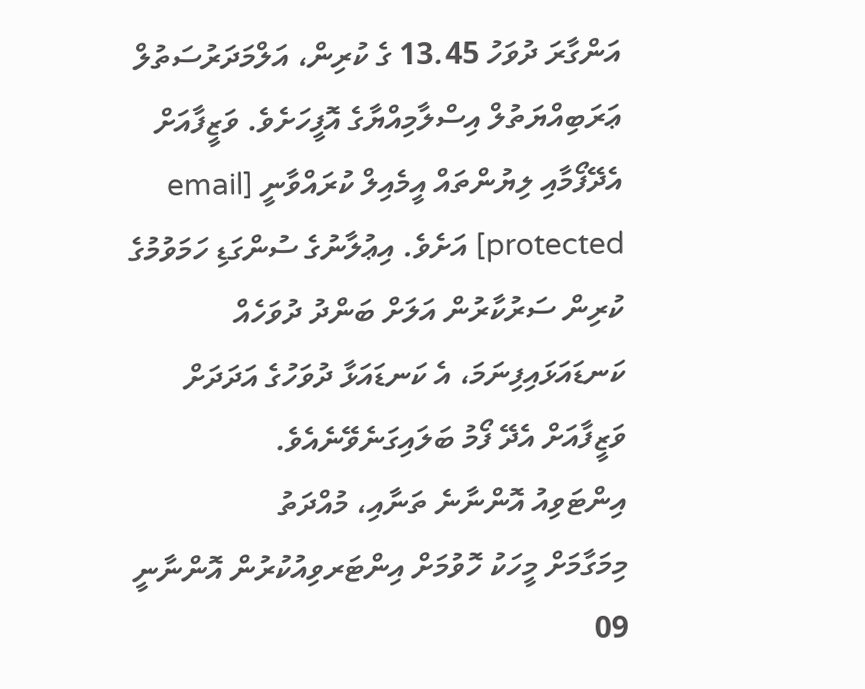އަންގާރަ ދުވަހު 13.45 ގެ ކުރިން، އަލްމަދަރުސަތުލް ޢަރަބިއްޔަތުލް އިސްލާމިއްޔާގެ އޮފީހަށެވެ. ވަޒީފާއަށް އެދޭފޯމާއި ލިޔުންތައް އީމެއިލް ކުރައްވާނީ [email protected] އަށެވެ. އިޢުލާނުގެ ސުންގަޑި ހަމަވުމުގެ ކުރިން ސަރުކާރުން އަލަށް ބަންދު ދުވަހެއް ކަނޑައަޅައިފިނަމަ، އެ ކަނޑައަޅާ ދުވަހުގެ އަދަދަށް ވަޒީފާއަށް އެދޭ ފޯމު ބަލައިގަނެވޭނެއެވެ.
އިންޓަވިއު އޮންނާނެ ތަނާއި، މުއްދަތު
މިމަގާމަށް މީހަކު ހޮވުމަށް އިންޓަރވިއުކުރުން އޮންނާނީ 09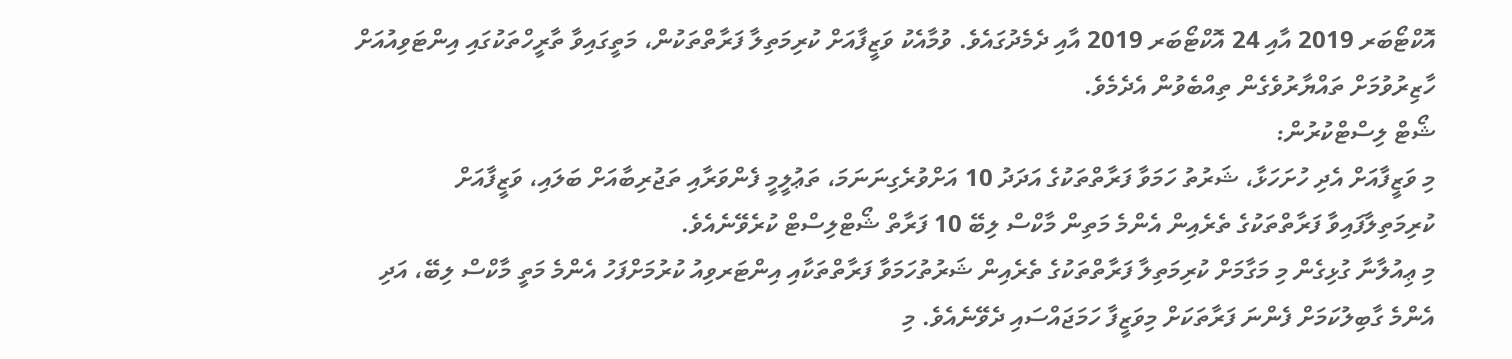އޮކްޓޯބަރ 2019 އާއި 24 އޮކްޓޯބަރ 2019 އާއި ދެމެދުގައެވެ. ވުމާއެކު ވަޒީފާއަށް ކުރިމަތިލާ ފަރާތްތަކުން، މަތީގައިވާ ތާރީހްތަކުގައި އިންޓަވިއުއަށް ހާޒިރުވުމަށް ތައްޔާރުވެގެން ތިއްބެވުން އެދެމެވެ.
ޝޯޓް ލިސްޓްކުރުން:
މި ވަޒީފާއަށް އެދި ހުށަހަޅާ، ޝަރުތު ހަމަވާ ފަރާތްތަކުގެ އަދަދު 10 އަށްވުރެގިނަނަމަ، ތަޢުލީމީ ފެންވަރާއި ތަޖުރިބާއަށް ބަލައި، ވަޒީފާއަށް ކުރިމަތިލާފައިވާ ފަރާތްތަކުގެ ތެރެއިން އެންމެ މަތިން މާކްސް ލިބޭ 10 ފަރާތް ޝޯޓްލިސްޓް ކުރެވޭނެއެވެ.
މި ޢިއުލާނާ ގުޅިގެން މި މަގާމަށް ކުރިމަތިލާ ފަރާތްތަކުގެ ތެރެއިން ޝަރުތުހަމަވާ ފަރާތްތަކާއި އިންޓަރވިއު ކުރުމަށްފަހު އެންމެ މަތީ މާކްސް ލިބޭ، އަދި އެންމެ ގާބިލުކަމަށް ފެންނަ ފަރާތަކަށް މިވަޒީފާ ހަމަޖައްސައި ދެވޭނެއެވެ. މި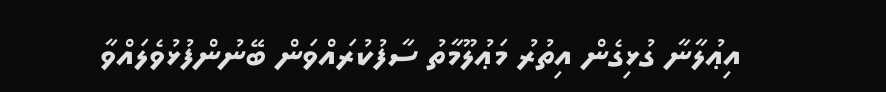އިޢުލާނާ ގުޅިގެން އިތުރު މަޢުލޫމާތު ސާފުކުރައްވަން ބޭނުންފުޅުވެލައްވާ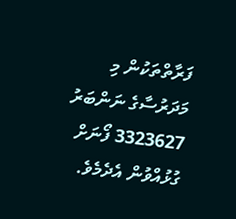ފަރާތްތަކުން މި މަދަރުސާގެ ނަންބަރު 3323627 ފޯނަށް ގުޅުއްވުން އެދެމެވެ.